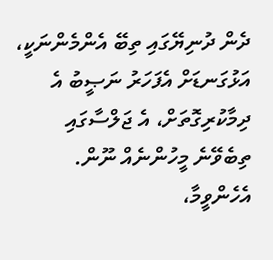ދެން ދުނިޔޭގައި ތިބޭ އެންމެންނަކީ، އަޅުގަނޑަށް އެފަހަރު ނަޞީބު އެ ދިމާކުރިގޮތަށް، އެ ޖަލްސާގައި ތިބެވޭނެ މީހުންނެއް ނޫން. އެހެންވީމާ،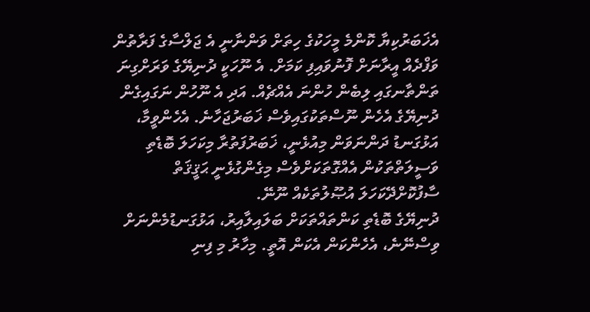އެޚަބަރުކިޔާ ކޮންމެ މީހަކުގެ ހިތަށް ވަންނާނީ އެ ޖަލްސާގެ ފަރާތުން ވަފްދެއް އީރާނަށް ފޮނުވައިފި ކަމަށް. އެ ނޫހަކީ ދުނިޔޭގެ ވަރަށްގިނަ ތަންތާނގައި ލިބެން ހުންނަ އެއްޗެއް. އަދި އެ ނޫހުން ނަގައިގެން ދުނިޔޭގެ އެހެން ނޫސްތަކުގައިވެސް ޚަބަރުޖަހާނެ. އެހެންވީމާ، އަޅުގަނޑު ދަންނަވަން މިއުޅެނީ، ޚަބަރުފަތުރާ މިކަހަލަ ބޮޑެތި ވަސީލަތްތަކުން އެއްގޮތަކަށްވެސް މިގެންގުޅެނީ ޙަޤީޤަތް ސާފުކޮށްދޭކަހަލަ އުޞޫލުތަކެއް ނޫނޭ.
ދުނިޔޭގެ ބޮޑެތި ކަންތައްތަކަށް ބަލައިލާއިރު، އަޅުގަނޑުމެންނަށް ވިސްނޭނެ، އެހެންކަން އެކަން އޮތީ. މިހާރު މި ފިނި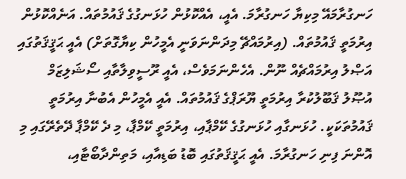ހަނގުރާމައޭ މިކިޔާ ހަނގުރާމަ. އެއީ، އެއްކޮޅުން ހުޅަނގުގެ ޤައުމުތައް. އަނެއްކޮޅުން އިރުމަތީ ޤައުމުތައް. (އިރުމައްޗޭ މިދަންނަވަނީ އެމީހުން ކިޔާގޮތަށް) އެއީ ޙަޤީޤަތުގައި އަޞްލު އިރުމައްޗެއް ނޫން. އެހެންނަމަވެސް، އެއީ ރޫސީވިލާތާއި ސޯޝަލިޒަމް އުޞޫލު ޤަބޫލުކުރާ އިރުމަތީ ޔޫރަޕްގެ ޤައުމުތައް. އެއީ އެމީހުން އެބުނާ އިރުމަތީ ޤައުމުތަކަކީ. ހުޅަނގާއި ހުޅަނގުގެ ކޭމްޕާއި، އިރުމަތީ ކޭމްޕާ، މި ދެ ކޭމްޕާ ދޭތެރޭގައި މި އޮންނަ ފިނި ހަނގުރާމަ. އެއީ ޙަޤީޤަތުގައި ބޮޑު ބަޑިއާއި، މަތިންދާބޯޓާއި،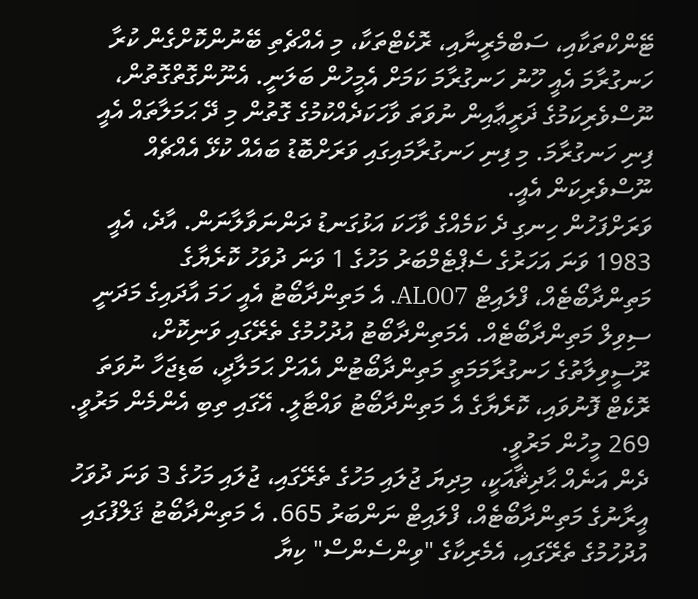ޓޭންކްތަކާއި، ސަބްމެރީނާއި، ރޮކެޓްތަކާ، މި އެއްޗެތި ބޭނުންކޮށްގެން ކުރާ ހަނގުރާމަ އެއީ ހޫނު ހަނގުރާމަ ކަމަށް އެމީހުން ބަލަނީ. އެނޫންގޮތްގޮތުން، ނޫސްވެރިކަމުގެ ޛަރީޢާއިން ނުވަތަ ވާހަކަދެއްކުމުގެ ގޮތުން މި ދޭ ޙަމަލާތައް އެއީ ފިނި ހަނގުރާމަ. މި ފިނި ހަނގުރާމައިގައި ވަރަށްބޮޑު ބައެއް ކުޅޭ އެއްޗެއް ނޫސްވެރިކަން އެއީ.
ވަރަށްފަހުން ހިނގި ދެ ކަމެއްގެ ވާހަކަ އަޅުގަނޑު ދަންނަވާލާނަން. އާދެ، އެއީ 1983 ވަނަ އަހަރުގެ ސެޕްޓެމްބަރު މަހުގެ 1 ވަނަ ދުވަހު ކޮރެޔާގެ މަތިންދާބޯޓެއް، ފްލައިޓް AL007. އެ މަތިންދާބޯޓު އެއީ ހަމަ އާދައިގެ މަދަނީ ސިވިލް މަތިންދާބޯޓެއް. އެމަތިންދާބޯޓު އުދުހުމުގެ ތެރޭގައި ވަނިކޮށް، ރޫސީވިލާތުގެ ހަނގުރާމަމަތީ މަތިންދާބޯޓުން އެއަށް ޙަމަލާދީ، ބަޑިޖަހާ ނުވަތަ ރޮކެޓް ފޮނުވައި، ކޮރެޔާގެ އެ މަތިންދާބޯޓު ވައްޓާލީ. އޭގައި ތިބި އެންމެން މަރުވީ. 269 މީހުން މަރުވީ.
ދެން އަނެއް ޙާދިޘާއަކީ، މިދިޔަ ޖުލައި މަހުގެ ތެރޭގައި، ޖުލައި މަހުގެ 3 ވަނަ ދުވަހު އީރާނުގެ މަތިންދާބޯޓެއް، ފްލައިޓް ނަންބަރު 665. އެ މަތިންދާބޯޓު ޤަލްފުގައި އުދުހުމުގެ ތެރޭގައި، އެމެރިކާގެ "ވިންސެންސް" ކިޔާ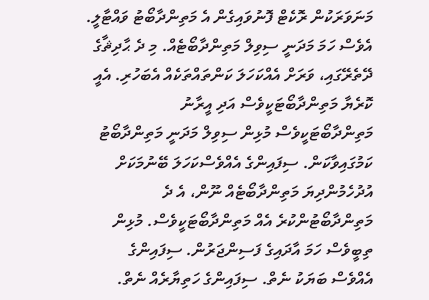މަނަވަރަކުން ރޮކެޓް ފޮނުވައިގެން އެ މަތިންދާބޯޓު ވައްޓާލީ. އެވެސް ހަމަ މަދަނީ ސިވިލް މަތިންދާބޯޓެއް. މި ދެ ޙާދިޘާގެ ދޭތެރޭގައި، ވަރަށް އެއްކަހަލަ ކަންތައްތަކެއް އެބަހުރި. އެއީ ކޮރެޔާ މަތިންދާބޯޓަކީވެސް އަދި އީރާނު މަތިންދާބޯޓަކީވެސް މުޅިން ސިވިލް މަދަނީ މަތިންދާބޯޓު ކަމުގައިވާކަން. ސިފައިންގެ އެއްވެސްކަހަލަ ބޭނުމަކަށް އުދުހެމުންދިޔަ މަތިންދާބޯޓެއް ނޫން، އެ ދެ މަތިންދާބޯޓުންކުރެ އެއް މަތިންދާބޯޓަކީވެސް. މުޅިން ތިބީވެސް ހަމަ އާދައިގެ ފަސިންޖަރުން. ސިފައިންގެ އެއްވެސް ބަޔަކު ނެތް. ސިފައިންގެ ހަތިޔާރެއް ނެތް.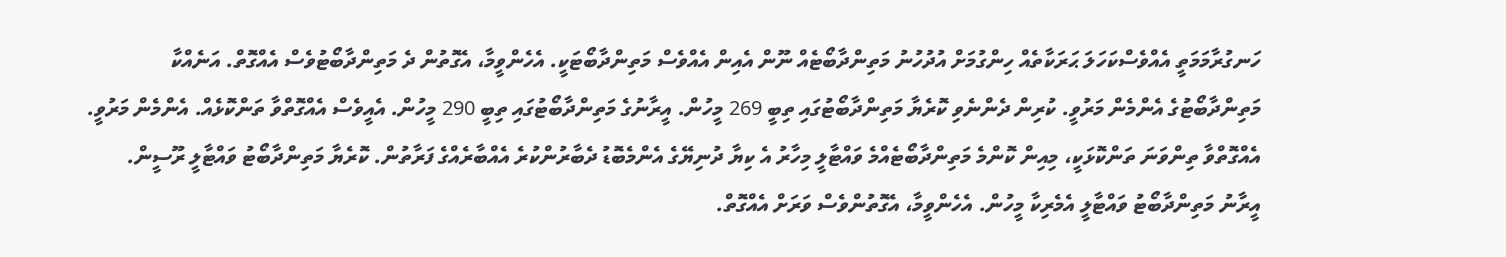ހަނގުރާމަމަތީ އެއްވެސްކަހަލަ ޙަރަކާތެއް ހިންގުމަށް އުދުހުނު މަތިންދާބޯޓެއް ނޫން އެއިން އެއްވެސް މަތިންދާބޯޓަކީ. އެހެންވީމާ، އެގޮތުން ދެ މަތިންދާބޯޓުވެސް އެއްގޮތް. އަނެއްކާ މަތިންދާބޯޓުގެ އެންމެން މަރުވީ. ކުރިން ދެންނެވި ކޮރެޔާ މަތިންދާބޯޓުގައި ތިބީ 269 މީހުން. އީރާނުގެ މަތިންދާބޯޓުގައި ތިބީ 290 މީހުން. އެއީވެސް އެއްގޮތްވާ ތަންކޮޅެއް. އެންމެން މަރުވީ. އެއްގޮތްވާ ތިންވަނަ ތަންކޮޅަކީ، މިއިން ކޮންމެ މަތިންދާބޯޓެއްމެ ވައްޓާލީ މިހާރު އެ ކިޔާ ދުނިޔޭގެ އެންމެބޮޑު ދެބާރުންކުރެ އެއްބާރެއްގެ ފަރާތުން. ކޮރެޔާ މަތިންދާބޯޓު ވައްޓާލީ ރޫސީން. އީރާނު މަތިންދާބޯޓު ވައްޓާލީ އެމެރިކާ މީހުން. އެހެންވީމާ، އެގޮތުންވެސް ވަރަށް އެއްގޮތް.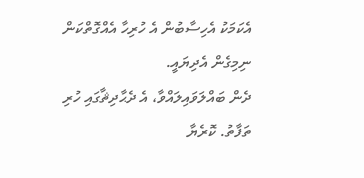އެކަމަކު އެހިސާބުން އެ ހުރިހާ އެއްގޮތްކަން ނިމިގެން އެދިޔައީ.
ދެން ބައްލަވައިލައްވާ، އެ ދެޙާދިޘާގައި ހުރި ތަފާތު. ކޮރެޔާ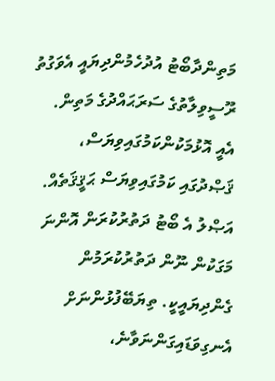މަތިންދާބޯޓު އުދުހެމުންދިޔައީ އެވަގުތު ރޫސީވިލާތުގެ ސަރަޙައްދުގެ މަތިން. އެއީ އޮޅުމަކުންކަމުގައިވިޔަސް، ޤަޞްދުގައި ކަމުގައިވިޔަސް ޙަޤީޤަތެއް. އަޞްލު އެ ބޯޓު ދަތުރުކުރަން އޮންނަ މަގަކުން ނޫން ދަތުރުކުރަމުން ގެންދިޔައީކީ. ތިޔަބޭފުޅުންނަށް އެނގިވަޑައިގަންނަވާނެ،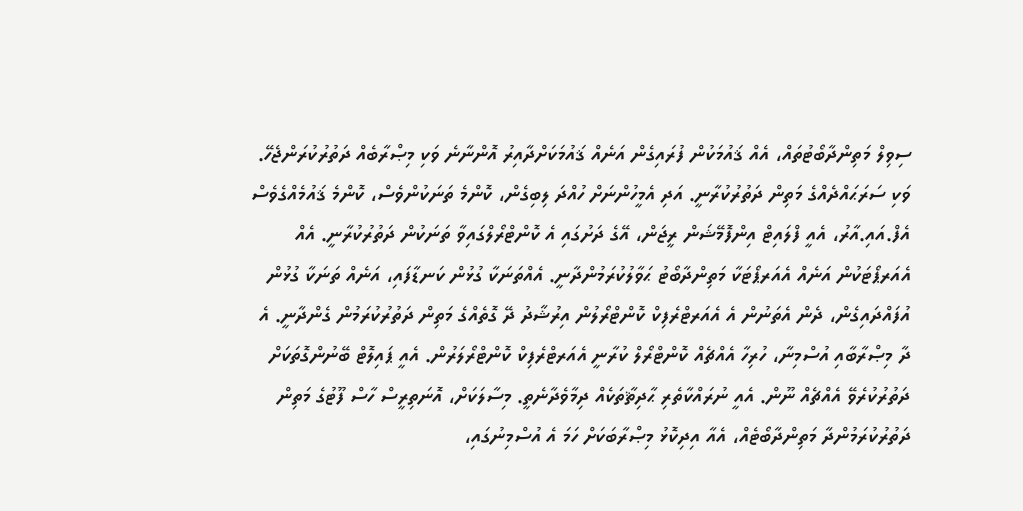ސިވިލް މަތިންދާބޯޓުތައް، އެއް ޤައުމަކުން ފުރައިގެން އަނެއް ޤައުމަކަށްދާއިރު އޮންނާނެ ވަކި މިޞްރާބެއް ދަތުރުކުރަންޖެހޭ. ވަކި ސަރަޙައްދެއްގެ މަތިން ދަތުރުކުރާނީ. އަދި އެމީހުންނަށް ހުއްދަ ލިބިގެން، ކޮންމެ ތަނަކުންވެސް، ކޮންމެ ޤައުމެއްގެވެސް އެފް.އައި.އާރު، އެއީ ފްލައިޓް އިންފޮމޭޝަން ރީޖަން، އޭގެ ދަށުގައި އެ ކޮންޓްރޯލްގައިވާ ތަނަކުން ދަތުރުކުރާނީ. އެއް އެއަރޕޯޓަކުން އަނެއް އެއަރޕޯޓަކާ މަތިންދާބޯޓު ޙަވާލުކުރަމުންދާނީ. އެއްތަނަކާ ގުޅުން ކަނޑާފައި، އަނެއް ތަނަކާ ގުޅުން އުފައްދައިގެން، ދެން އެތަނުން އެ އެއަރޓްރެފިކް ކޮންޓްރޯލުން އިރުޝާދު ދޭ ގޮތެއްގެ މަތިން ދަތުރުކުރަމުން ގެންދާނީ. އެ ދާ މިޞްރާބާއި އުސްމިނާ، ހުރިހާ އެއްޗެއް ކޮންޓްރޯލް ކުރާނީ އެއަރޓްރެފިކް ކޮންޓްރޯލަރުން. އެއީ ޕައިލޮޓް ބޭނުންގޮތަކަށް ދަތުރުކުރެވޭ އެއްޗެއް ނޫން. އެއީ ނުރައްކާތެރި ޙާދިޘާތަކެއް ދިމާވެދާނެތީ. މިސާލަކަށް، އޮނަތިރީސް ހާސް ފޫޓުގެ މަތިން ދަތުރުކުރަމުންދާ މަތިންދާބޯޓެއް، އެއާ އިދިކޮޅު މިޞްރާބަކަށް ހަމަ އެ އުސްމިނުގައި،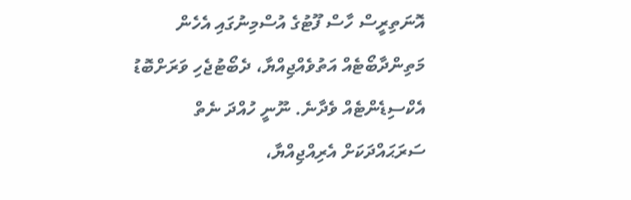އޮނަތިރީސް ހާސް ފޫޓުގެ އުސްމިނުގައި އެހެން މަތިންދާބޯޓެއް އަތުވެއްޖިއްޔާ، ދެބޯޓުޖެހި ވަރަށްބޮޑު އެކްސިޑެންޓެއް ވެދާނެ. ނޫނީ ހުއްދަ ނެތް ސަރަޙައްދަކަށް އެރިއްޖިއްޔާ،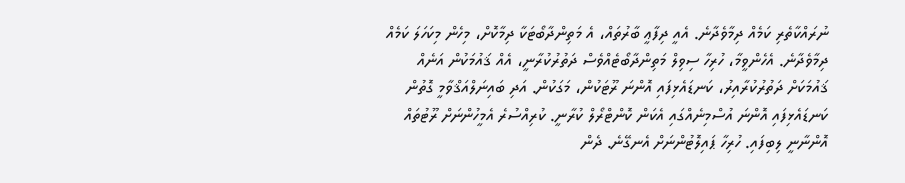ނުރައްކާތެރި ކަމެއް ދިމާވެދާނެ. އެއީ ދިފާޢީ ބާރުތައް، އެ މަތިންދާބޯޓަކާ ދިމާކޮށް، މިހެން މިކަހަލަ ކަމެއް ދިމާވެދާނެ. އެހެންވީމާ، ހުރިހާ ސިވިލް މަތިންދާބޯޓެއްވެސް ދަތުރުކުރާނީ، އެއް ޤައުމަކުން އަނެއް ޤައުމަކަށް ދަތުރުކުރާއިރު، ކަނޑައެޅިފައި އޮންނަ ރޫޓަކުން، މަގަކުން. އަދި ބައިނަލްއަޤްވާމީ ގޮތުން ކަނޑައެޅިފައި އޮންނަ އުސްމިނެއްގައި އެކަން ކޮންޓްރޯލް ކުރާނީ. ކުރިއްސުރެ އެމީހުންނަށް ރޫޓުތައް އޮންނާނީ ލިބިފައި. ހުރިހާ ޕައިލޮޓުންނަށް އެނގޭނެ. ދެން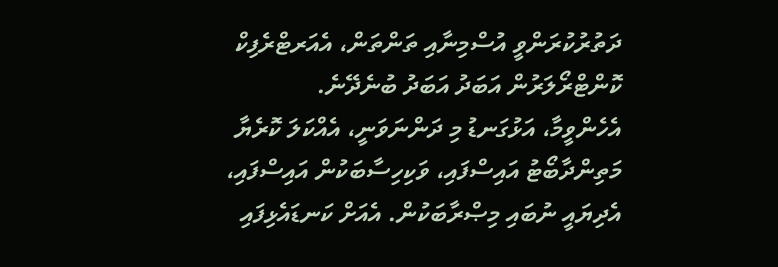ދަތުރުކުރަންވީ އުސްމިނާއި ތަންތަން، އެއަރޓްރެފިކް ކޮންޓްރޯލަރުން އަބަދު އަބަދު ބުނެދޭނެ.
އެހެންވީމާ، އަޅުގަނޑު މި ދަންނަވަނީ، އެއްކަލަ ކޮރެޔާ މަތިންދާބޯޓު އައިސްފައި، ވަކިހިސާބަކުން އައިސްފައި، އެދިޔައީ ނުބައި މިޞްރާބަކުން. އެއަށް ކަނޑައެޅިފައި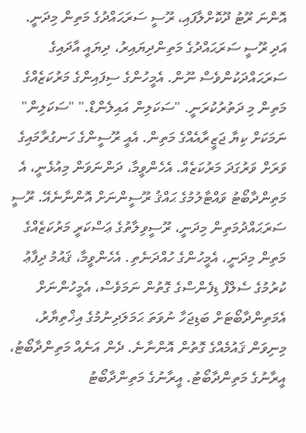އޮންނަ ރޫޓު ދޫކޮށްލާފައި، ރޫސީ ސަރަޙައްދުގެ މަތިން މިދަނީ. އަދި ރޫސީ ސަރަޙައްދުގެ މަތިންދިޔައިރު، ދިޔައީ އާދައިގެ ސަރަޙައްދަކުންވެސް ނޫން. އެމީހުންގެ ސިފައިންގެ މަރުކަޒެއްގެ މަތިން މި ދަތުރުކުރަނީ. "ސަކަލިން އައިލެންޑް." "ސަކަލިން" ނަމަކަށް ކިޔާ ޖަޒީރާއެއްގެ މަތިން. އެއީ ރޫސީންގެ ހަނގުރާމައިގެ ވަރަށް ވަރުގަދަ މަރުކަޒެއް. އެހެންވީމާ، ދަންނަވަން މިއުޅެނީ، އެ މަތިންދާބޯޓު ވައްޓާލުމުގެ ޙައްޤު ރޫސީންނަށް އޮންނާނެއޭ. ރޫސީ ސަރަޙައްދުމަތިން މިދަނީ، ރޫސީވިލާތުގެ ޢަސްކަރީ މަރުކަޒެއްގެ މަތިން މިދަނީ، އެމީހުންގެ ހުއްދަނެތި. އެހެންވީމާ، ޤައުމު ދިފާޢު ކުރުމުގެ ސެލްފް ޑިފެންސްގެ ގޮތުން ނަމަވެސް، އެމީހުންނަށް އެމަތިންދާބޯޓަށް ބަޑިޖަހާ ނުވަތަ ޙަމަލަދިނުމުގެ އިޚްތިޔާރު، މިނިވަން ޤައުމެއްގެ ގޮތުން އޮންނާނެ. ދެން އަނެއް މަތިންދާބޯޓު، އީރާނުގެ މަތިންދާބޯޓު. އީރާނުގެ މަތިންދާބޯޓު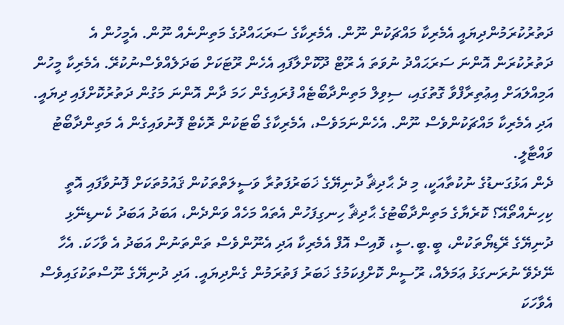ދަތުރުކުރަމުންދިޔައީ އެމެރިކާ މައްޗަކުން ނޫން. އެމެރިކާގެ ސަރަޙައްދުގެ މަތިންނެއް ނޫން. އެމީހުން އެ ދަތުރުކުރަން އޮންނަ ސަރަޙައްދު ނުވަތަ އެ ރޫޓް ދޫކޮށްލާފައި އެހެން ރޫޓަކަށް ބަދަލެއްވެސްނުކުރޭ. އެމެރިކާ މީހުން އަމިއްލައަށް އިޢުތިރާފްވާ ގޮތުގައި، ސިވިލް މަތިންދާބޯޓެއް ފުރައިގެން ހަމަ ދާން އޮންނަ މަގުން ދަތުރުކޮށްފައި ދިޔައީ. އަދި އެމެރިކާ މައްޗަކުންވެސް ނޫން. އެހެންނަމަވެސް، އެމެރިކާގެ ބޯޓަކުން ރޮކެޓް ފޮނުވައިގެން އެ މަތިންދާބޯޓު ވައްޓާލީ.
ދެން އަޅުގަނޑުގެ ނުކުތާއަކީ، މި ދެ ޙާދިޘާ ދުނިޔޭގެ ޚަބަރުފަތުރާ ވަސީލަތްތަކުން ޤައުމުތަކަށް ފޮނުވާފައި އޮތީ ކިހިނެއްތޯއޭ؟ ކޮރެޔާގެ މަތިންދާބޯޓުގެ ޙާދިޘާ ހިނގިފަހުން އެތައް މަހެއް ވަންދެން، އަބަދު އަބަދު ކެނޑިނޭޅި ދުނިޔޭގެ ރޭޑިޔޯތަކުން، ބީ.ބީ.ސީ، ވޮއިސް އޮފް އެމެރިކާ އަދި އެނޫންވެސް ތަންތަނުން އަބަދު އެ ވާހަކަ. އެހާ ނޭދެވޭ ނުރަނގަޅު ޢަމަލެއް، ރޫސީން ކޮށްފިކަމުގެ ޚަބަރު ފަތުރަމުން ގެންދިޔައީ. އަދި ދުނިޔޭގެ ނޫސްތަކުގައިވެސް އެވާހަކަ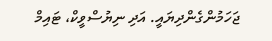ޖަހަމުންގެންދިޔައީ. އަދި ނިޔުސްވީކް، ޓައިމް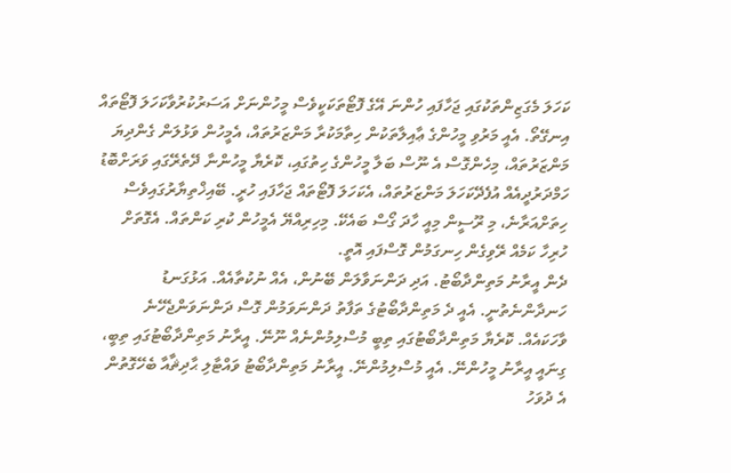ކަހަލަ މެގަޒިންތަކުގައި ޖަހާފައި ހުންނަ އޭގެ ފޮޓޯތަކަކީވެސް މީހުންނަށް އަސަރުކުރުވާކަހަލަ ފޮޓޯތައް އިނގޭތޯ. އެއީ މަރުވި މީހުންގެ ޢާއިލާތަކުން ހިތާމަކުރާ މަންޒަރުތައް، އެމީހުން ވަޅުލަން ގެންދިޔަ މަންޒަރުތައް، މިހެންގޮސް އެ ނޫސް ބަލާ މީހުންގެ ހިތުގައި، ކޮރެޔާ މީހުންނާ ދޭތެރޭގައި ވަރަށްބޮޑު ހަމްދަރުދީއެއް އުފެދޭކަހަލަ މަންޒަރުތައް، އެކަހަލަ ފޮޓޯތައް ޖަހާފައި ހުރީ. ބޭއިޚްތިޔާރުގައިވެސް ހިތަށްއަރާނެ، މި ރޫސީން މިއީ ހާދަ ގޯސް ބައެކޭ. މިހިރިއްޔޭ އެމީހުން ކުރި ކަންތައް. އެގޮތަށް ހުރިހާ ކަމެއް ރޭވިގެން ހިނގަމުން ގޮސްފައި އޮތީ.
ދެން އީރާނު މަތިންދާބޯޓު. އަދި ދަންނަވާލަން ބޭނުން، އެއް ނުކުތާއެއް. އަޅުގަނޑު ހަނދާންނެތުނީ. އެއީ ދެ މަތިންދާބޯޓުގެ ތަފާތު ދަންނަވަމުން ގޮސް ދަންނަވަންޖެހޭނެ ވާހަކައެއް. ކޮރެޔާ މަތިންދާބޯޓުގައި ތިބީ މުސްލިމުންނެއް ނޫނޭ. އީރާނު މަތިންދާބޯޓުގައި ތިބީ، ގިނައީ އީރާނު މީހުންނޭ. އެއީ މުސްލިމުންނޭ. އީރާނު މަތިންދާބޯޓު ވައްޓާލި ޙާދިޘާއާ ބެހޭގޮތުން އެ ދުވަހު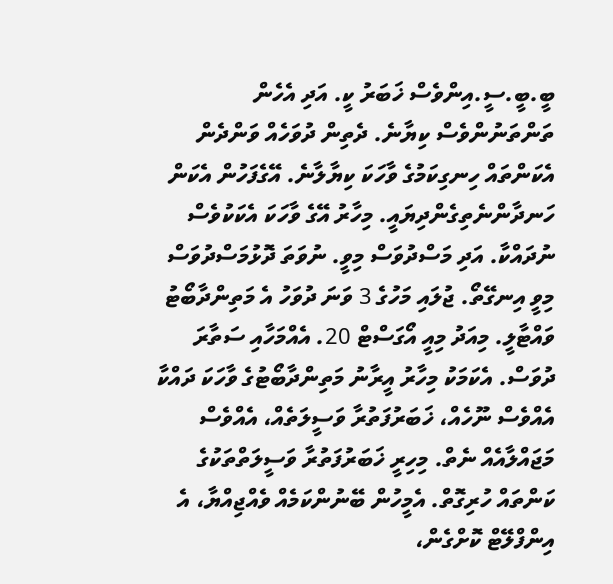ބީ.ބީ.ސީ.އިންވެސް ޚަބަރު ކީ. އަދި އެހެން ތަންތަނުންވެސް ކިޔާނެ. ދެތިން ދުވަހެއް ވަންދެން އެކަންތައް ހިނގިކަމުގެ ވާހަކަ ކިޔާލާނެ. އޭގެފަހުން އެކަން ހަނދާންނެތިގެންދިޔައީ. މިހާރު އޭގެ ވާހަކަ އެކަކުވެސް ނުދައްކާ. އަދި މަސްދުވަސް މިވީ. ނުވަތަ ދޮޅުމަސްދުވަސް މިވީ އިނގޭތޯ. ޖުލައި މަހުގެ 3 ވަނަ ދުވަހު އެ މަތިންދާބޯޓު ވައްޓާލީ. މިއަދު މިއީ އޯގަސްޓް 20. އެއްމަހާއި ސަތާރަ ދުވަސް. އެކަމަކު މިހާރު އީރާނު މަތިންދާބޯޓުގެ ވާހަކަ ދައްކާ އެއްވެސް ނޫހެއް، ޚަބަރުފަތުރާ ވަސީލަތެއް، އެއްވެސް މަޖައްލާއެއް ނެތް. މިހިރީ ޚަބަރުފަތުރާ ވަސީލަތްތަކުގެ ކަންތައް ހުރިގޮތް. އެމީހުން ބޭނުންކަމެއް ވެއްޖިއްޔާ، އެ އިންފްލޭޓް ކޮށްގެން،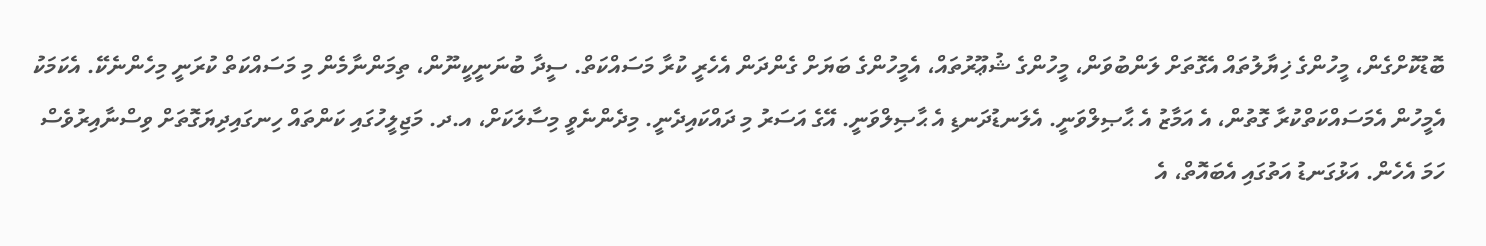ބޮޑުކޮށްގެން، މީހުންގެ ޚިޔާލުތައް އެގޮތަށް ލަންބުވަން، މީހުންގެ ޝުޢޫރުތައް، އެމީހުންގެ ބަޔަށް ގެންދަން އެހެރީ ކުރާ މަސައްކަތް. ސީދާ ބުނަނީކީނޫން، ތިމަންނާމެން މި މަސައްކަތް ކުރަނީ މިހެންނެކޭ. އެކަމަކު އެމީހުން އެމަސައްކަތްކުރާ ގޮތުން، އެ އަމާޒު އެ ޙާޞިލްވަނީ. އެލަނޑުދަނޑި އެ ޙާޞިލްވަނީ. އޭގެ އަސަރު މި ދައްކައިދެނީ. މިދެންނެވީ މިސާލަކަށް، އ.ދ. މަޖިލީހުގައި ކަންތައް ހިނގައިދިޔަގޮތަށް ވިސްނާއިރުވެސް ހަމަ އެހެން. އަޅުގަނޑު އަތުގައި އެބައޮތް، އެ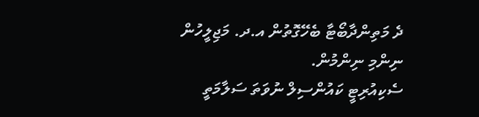ދެ މަތިންދާބޯޓާ ބެހޭގޮތުން އ.ދ. މަޖިލީހުން ނިންމި ނިންމުން.
ސެކިއުރިޓީ ކައުންސިލް ނުވަތަ ސަލާމަތީ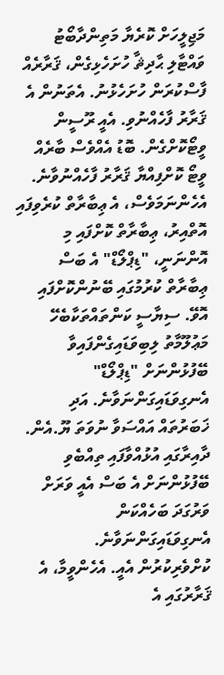މަޖިލީހަށް ކޮރެޔާ މަތިންދާބޯޓު ވައްޓާލި ޙާދިޘާ ހުށަހެޅިގެން، ޤަރާރެއް ފާސްކުރަން ހުށަހެޅުނު. އެތަނުން އެ ޤަރާރު ފާހެއްނުވި. އެއީ ރޫސީން ވީޓޯކޮށްގެން. ބޮޑު އެއްވެސް ބާރެއް ވީޓޯ ކޮށްފިއްޔާ ޤަރާރު ފާހެއްނުވާނެ. އެހެންނަމަވެސް، އެ ޢިބާރާތް ކުރެވިފައި އޮތްއިރު، ޢިބާރާތް ކޮށްފައި މި އޮންނަނީ، "ޑިޕްލޯޑް" އެ ބަސް ޢިބާރާތް ކުރުމުގައި ބޭނުންކޮށްފައި އޮވޭ. ސިޔާސީ ކަންތައްތަކާބެހޭ މަޢުލޫމާތު ލިބިވަޑައިގެންފައިވާ ބޭފުޅުންނަށް "ޑިޕްލޯޑް" އެނގިވަޑައިގަންނަވާނެ. އަދި ޚަބަރުތައް އައްސަވާ ނުވަތަ ޔޫ.އެން. ދާއިރާގައި އުޅުއްވާފައި ތިއްބެވި ބޭފުޅުންނަށް އެ ބަސް އެއީ ވަރަށް ވަރުގަދަ ބަހެއްކަން އެނގިވަޑައިގަންނަވާނެ. ކުށްވެރިކުރުން އެއީ. އެހެންވީމާ، އެ ޤަރާރުގައި އެ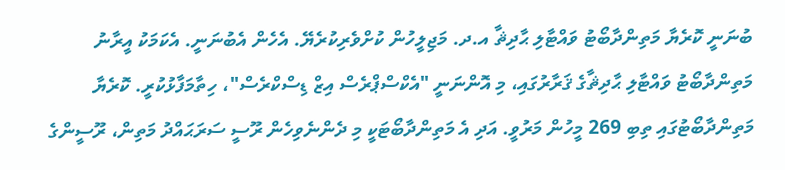ބުނަނީ ކޮރެޔާ މަތިންދާބޯޓު ވައްޓާލި ޙާދިޘާ އ.ދ. މަޖިލީހުން ކުށްވެރިކުރެޔޭ. އެހެން އެބުނަނީ. އެކަމަކު އީރާނު މަތިންދާބޯޓު ވައްޓާލި ޙާދިޘާގެ ޤަރާރުގައި، މި އޮންނަނީ "އެކްސްޕްރެސް އިޒް ޑިސްކްރެސް"، ހިތާމަފާޅުކުރީ. ކޮރެޔާ މަތިންދާބޯޓުގައި ތިބި 269 މީހުން މަރުވީ. އަދި އެ މަތިންދާބޯޓަކީ މި ދެންނެވިހެން ރޫސީ ސަރަޙައްދު މަތިން، ރޫސީންގެ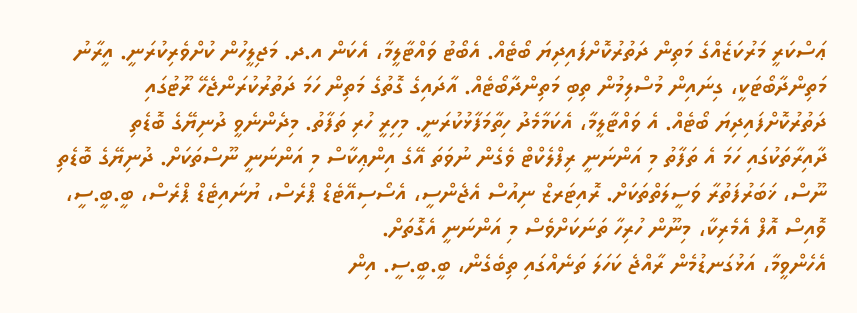ޢަސްކަރީ މަރުކަޒެއްގެ މަތިން ދަތުރުކޮށްފައިދިޔަ ބޯޓެއް. އެބޯޓު ވައްޓާލީމާ، އެކަން އ.ދ. މަޖިލީހުން ކުށްވެރިކުރަނީ. އީރާނު މަތިންދާބޯޓަކީ، ގިނައިން މުސްލިމުން ތިބި މަތިންދާބޯޓެއް. އާދައިގެ ގޮތުގެ މަތިން ހަމަ ދަތުރުކުރަންޖެހޭ ރޫޓުގައި ދަތުރުކޮށްފައިދިޔަ ބޯޓެއް. އެ ވައްޓާލީމާ، އެކަމާމެދު ހިތާމަފާޅުކުރަނީ. މިހިރީ ހުރި ތަފާތު. މިދެންނެވީ ދުނިޔޭގެ ބޮޑެތި ދާއިރާތަކުގައި ހަމަ އެ ތަފާތު މި އަންނަނީ ރިފްލެކްޓް ވެގެން ނުވަތަ އޭގެ އިންޢިކާސް މި އަންނަނީ ނޫސްތަކަށް. ދުނިޔޭގެ ބޮޑެތި ނޫސް، ޚަބަރުފަތުރާ ވަސީލަތްތަކަށް. ރޮއިޓަރޒް ނިއުސް އެޖެންސީ، އެސޯސިއޭޓެޑް ޕްރެސް، ޔުނައިޓެޑް ޕްރެސް، ބީ.ބީ.ސީ، ވޮއިސް އޮފް އެމެރިކާ، މިނޫން ހުރިހާ ތަނަކަށްވެސް މި އަންނަނީ އެގޮތަށް.
އެހެންވީމާ، އަޅުގަނޑުމެން ރާއްޖެ ކަހަލަ ތަނެއްގައި ތިބެގެން، ބީ.ބީ.ސީ. އިން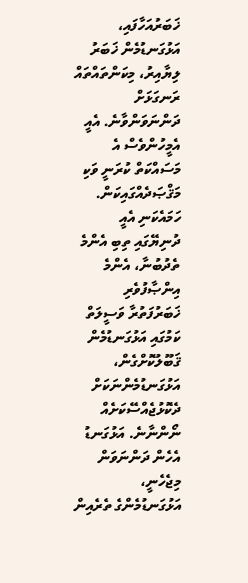ޚަބަރުއަހާފައި، އަޅުގަނޑުމެން ޚަބަރު ލިޔާއިރު، މިކަންތައްތައް ރަނގަޅަށް ދަންނަވަންވާނެ. އެއީ އެމީހުންވެސް އެ މަސައްކަތް ކުރަނީ ވަކި މަޤްޞަދެއްގައިކަން. ހަމައެކަނި އެއީ ދުނިޔޭގައި ތިބި އެންމެ ތެދުބުނާ، އެންމެ އިންޞާފުވެރި ޚަބަރުފަތުރާ ވަސީލަތް ކަމުގައި އަޅުގަނޑުމެން ޤަބޫލުކޮށްގެން، އަޅުގަނޑުމެންނަކަށް ދެކޮޅުޖެއްސޭކަށެއް ނޯންނާނެ. އަޅުގަނޑު އެހެން ދަންނަވަން މިޖެހެނީ، އަޅުގަނޑުމެންގެ ތެރެއިން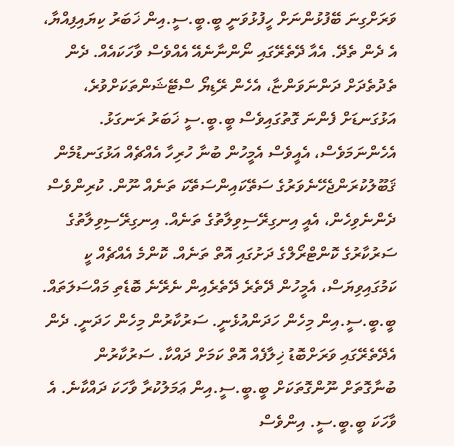ވަރަށްގިނަ ބޭފުޅުންނަށް ހީފުޅުވަނީ ބީ.ބީ.ސީ.އިން ޚަބަރު ކިޔައިފިއްޔާ، އެ ދެން ތެދޭ. އެއާ ދޭތެރޭގައި ނޯންނާނެއޭ އެއްވެސް ވާހަކައެއް. ދެން ތެދުތެދަށް ދަންނަވަންޏާ، އެހެން ރޭޑިޔޯ ސްޓޭޝަންތަކަށްވުރެ، އަޅުގަނޑަށް ފެންނަ ގޮތުގައިވެސް ބީ.ބީ.ސީ ޚަބަރު ރަނގަޅު. އެހެންނަމަވެސް، އެއީވެސް އެމީހުން ބުނާ ހުރިހާ އެއްޗެއް އަޅުގަނޑުމެން ޤަބޫލުކުރަންޖެހޭނެވަރުގެ ސަތޭކައިންސަތޭކަ ތަނެއް ނޫން. ކުރިންވެސް ދެންނެވިހެން، އެއީ އިނގިރޭސިވިލާތުގެ ތަނެއް. އިނގިރޭސިވިލާތުގެ ސަރުކާރުގެ ކޮންޓްރޯލްގެ ދަށުގައި އޮތް ތަނެއް. ކޮންމެ އެއްޗެއް ކީ ކަމުގައިވިޔަސް، އެމީހުން ދޭތެރެ ދޭތެރެއިން ނެރޭނެ ބޮޑެތި މައްސަލަތައް. ބީ.ބީ.ސީ.އިން މިހެން ހަދަންއުޅެނީ. ސަރުކާރުން މިހެން ހަދަނީ. ދެން އެދޭތެރޭގައި ވަރަށްބޮޑު ޚިލާފެއް އޮތް ކަމަށް ދައްކާ. ސަރުކާރުން ބުނާގޮތަށް ނޫންގޮތަކަށް ބީ.ބީ.ސީ.އިން ޢަމަލުކުރާ ވާހަކަ ދައްކާނެ. އެ ވާހަކަ ބީ.ބީ.ސީ. އިންވެސް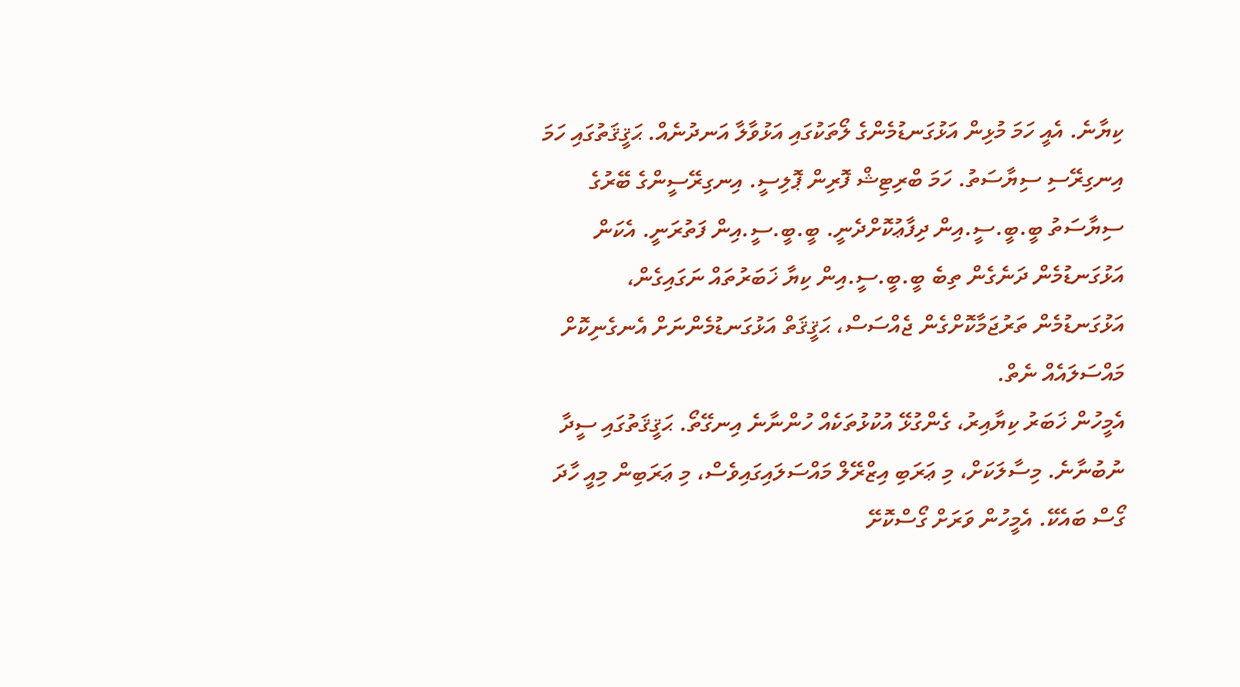ކިޔާނެ. އެއީ ހަމަ މުޅިން އަޅުގަނޑުމެންގެ ލޯތަކުގައި އަޅުވާލާ އަނދުނެއް. ޙަޤީޤަތުގައި ހަމަ އިނގިރޭސި ސިޔާސަތު. ހަމަ ބްރިޓިޝް ފޮރިން ޕޮލިސީ. އިނގިރޭސީންގެ ބޭރުގެ ސިޔާސަތު ބީ.ބީ.ސީ.އިން ދިފާޢުކޮށްދެނީ. ބީ.ބީ.ސީ.އިން ފަތުރަނީ. އެކަން އަޅުގަނޑުމެން ދަނެގެން ތިބެ ބީ.ބީ.ސީ.އިން ކިޔާ ޚަބަރުތައް ނަގައިގެން، އަޅުގަނޑުމެން ތަރުޖަމާކޮށްގެން ޖެއްސަސް، ޙަޤީޤަތް އަޅުގަނޑުމެންނަށް އެނގެނިކޮށް މައްސަލައެއް ނެތް.
އެމީހުން ޚަބަރު ކިޔާއިރު، ގެންގުޅޭ އުކުޅުތަކެއް ހުންނާނެ އިނގޭތޯ. ޙަޤީޤަތުގައި ސީދާ ނުބުނާނެ. މިސާލަކަށް، މި ޢަރަބި އިޒްރޭލް މައްސަލައިގައިވެސް، މި ޢަރަބިން މިއީ ހާދަ ގޯސް ބައެކޭ. އެމީހުން ވަރަށް ގޯސްކޮށޭ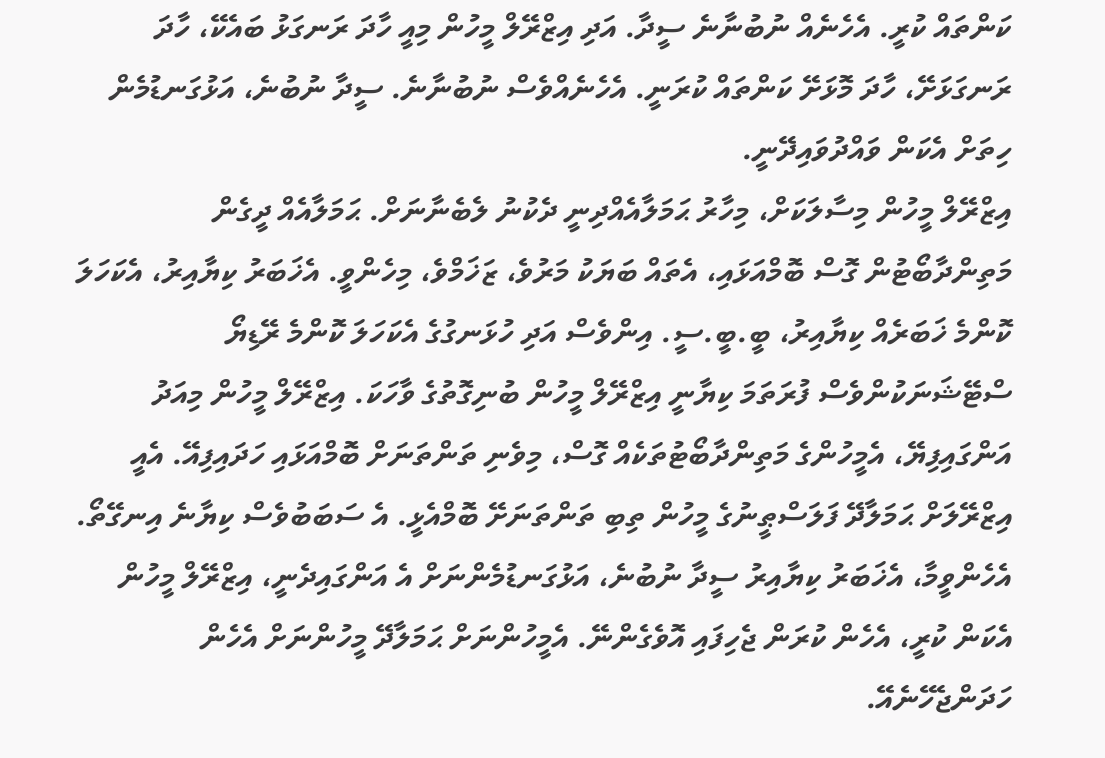ކަންތައް ކުރީ. އެހެނެއް ނުބުނާނެ ސީދާ. އަދި އިޒްރޭލް މީހުން މިއީ ހާދަ ރަނގަޅު ބައެކޭ، ހާދަ ރަނގަޅަށޭ، ހާދަ މޮޅަށޭ ކަންތައް ކުރަނީ. އެހެނެއްވެސް ނުބުނާނެ. ސީދާ ނުބުނެ، އަޅުގަނޑުމެން ހިތަށް އެކަން ވައްދުވައިދޭނީ.
އިޒްރޭލް މީހުން މިސާލަކަށް، މިހާރު ޙަމަލާއެއްދިނީ ދެކުނު ލެބެނާނަށް. ޙަމަލާއެއް ދީގެން މަތިންދާބޯޓުން ގޮސް ބޮމްއަޅައި، އެތައް ބަޔަކު މަރުވެ، ޒަޚަމްވެ، މިހެންވީ. އެޚަބަރު ކިޔާއިރު، އެކަހަލަ ކޮންމެ ޚަބަރެއް ކިޔާއިރު، ބީ.ބީ.ސީ. އިންވެސް އަދި ހުޅަނގުގެ އެކަހަލަ ކޮންމެ ރޭޑިޔޯ ސްޓޭޝަނަކުންވެސް ފުރަތަމަ ކިޔާނީ އިޒްރޭލް މީހުން ބުނިގޮތުގެ ވާހަކަ. އިޒްރޭލް މީހުން މިއަދު އަންގައިފިޔޭ، އެމީހުންގެ މަތިންދާބޯޓުތަކެއް ގޮސް، މިވެނި ތަންތަނަށް ބޮމްއަޅައި ހަދައިފިއޭ. އެއީ އިޒްރޭލަށް ޙަމަލާދޭ ފަލަސްޠީނުގެ މީހުން ތިބި ތަންތަނަށޭ ބޮމްއެޅީ. އެ ސަބަބުވެސް ކިޔާނެ އިނގޭތޯ.
އެހެންވީމާ، އެޚަބަރު ކިޔާއިރު ސީދާ ނުބުނެ، އަޅުގަނޑުމެންނަށް އެ އަންގައިދެނީ، އިޒްރޭލް މީހުން އެކަން ކުރީ، އެހެން ކުރަން ޖެހިފައި އޮވެގެންނޭ. އެމީހުންނަށް ޙަމަލާދޭ މީހުންނަށް އެހެން ހަދަންޖެހޭނެއޭ.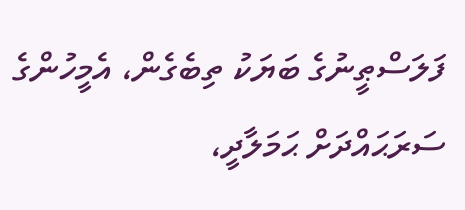ފަލަސްޠީނުގެ ބަޔަކު ތިބެގެން، އެމީހުންގެ ސަރަޙައްދަށް ޙަމަލާދީ،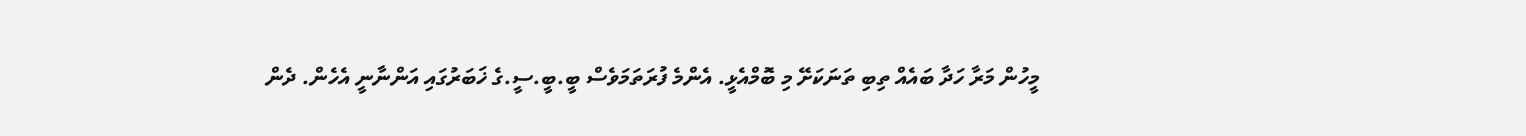މީހުން މަރާ ހަދާ ބައެއް ތިބި ތަނަކަށޭ މި ބޮމްއެޅީ. އެންމެ ފުރަތަމަވެސް ބީ.ބީ.ސީ.ގެ ޚަބަރުގައި އަންނާނީ އެހެން. ދެން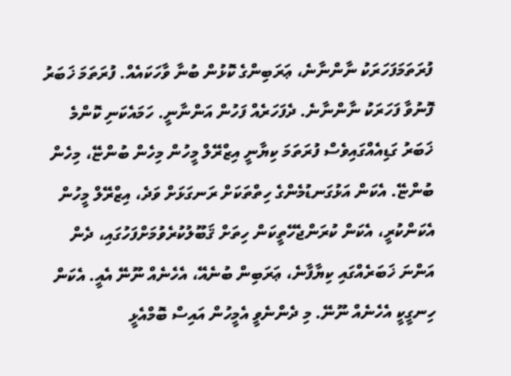ފުރަތަމަފަހަރަކު ނާންނާނެ، ޢަރަބިންގެ ކޮޅުން ބުނާ ވާހަކައެއް. ފުރަތަމަ ޚަބަރު ފޮނުވާ ފަހަރަކު ނާންނާނެ. ދެފަހަރެއް ފަހުން އަންނާނީ. ހަމައެކަނި ކޮންމެ ޚަބަރު ގަޑިއެއްގައިވެސް ފުރަތަމަ ކިޔާނީ އިޒްރޭލް މީހުން މިހެން ބުންޏޭ، މިހެން ބުންޏޭ. އެކަން އަޅުގަނޑުމެންގެ ހިތްތަކަށް ރަނގަޅަށް ވަދެ، އިޒްރޭލް މީހުން އެކަންކުރީ، އެކަން ކުރަންޖެހޭތީކަން ހިތަށް ޤަބޫލުކުރެވުމަށްފަހުގައި، ދެން އަންނަ ޚަބަރެއްގައި ކިޔާފާނެ، ޢަރަބިން ބުނެއޭ، އެހެނެއް ނޫނޭ އެއީ. އެކަން ހިނގީކީ އެހެނެއް ނޫނޭ. މި ދެންނެވީ އެމީހުން އައިސް ބޮމްއެޅީ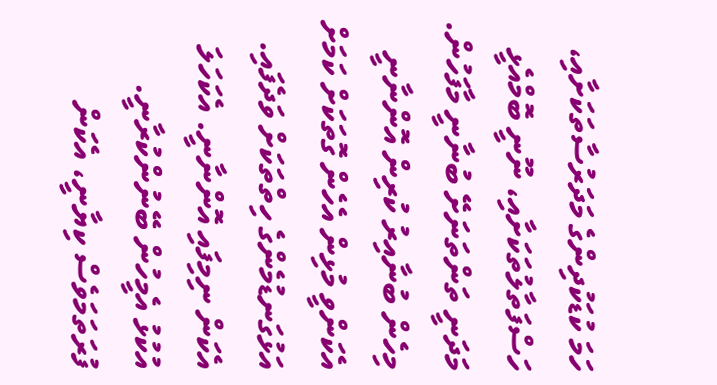ހަމަ ކުޑަކުދިންގެ މަދަރުސާތަކަށާއި، ހަސްފަތާލުތަކަށާއި، ނޫނީ ބޮމްއެޅީ މަދަނީ ތަންތަނަށޭ ބުނާނީ މާފަހުން. މިހެން ބުނާއިރު ކުރިން އޮންނާނީ އެކަންވީ މުޅިން އެހެން ގޮތަކަށް ކަމަށް އަޅުގަނޑުމެންގެ ހިތްތަކަށް ވަދެފައި. އެކަން ނިމިފައި އޮންނާނީ. އެކަހަލަ އުކުޅު އެމީހުން ބޭނުންކުރާނީ. ފުރަތަމަވެސް ކިޔާނީ، އެކަން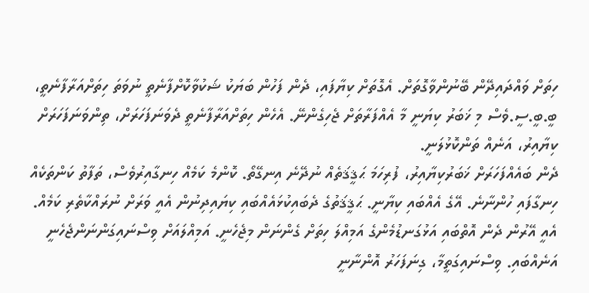ހިތަށް ވައްދައިދޭން ބޭނުންވާގޮތަށް. އެގޮތަށް ކިޔާފައި، ދެން ފަހުން ބަޔަކު ޝަކުވާކޮށްފާނެތީ ނުވަތަ ހިތަށްއަރާފާނެތީ، ބީ.ބީ.ސީ.ވެސް މި ޚަބަރު ކިޔަނީ މާ އެއްފަރާތަށް ޖެހިގެންނޭ. އެހެން ހިތަށްއަރާފާނެތީ ދެވަނަފަހަރަށް، ތިންވަނަފަހަރަށް ކިޔާއިރު، އަނެއް ތަންކޮޅުލަނީ.
ދެން ބައެއްފަހަރަށް ޚަބަރުކިޔާއިރު، ފުރިހަމަ ޙަޤީޤަތެއް ނުދޭނެ އިނގޭތޯ. ކޮންމެ ކަމެއް ހިނގާއިރުވެސް، ތަފާތު ކަންތަކެއް ހިނގާފައި ހުންނާނެ. އޭގެ އެއްބައި ކިޔާނީ. ޙަޤީޤަތުގެ ދެބައިކުޅައެއްބައި ކިޔައިދިނުން އެއީ ވަރަށް ނުރައްކާތެރި ކަމެއް. އެއީ އޭރުން ދެން އޮތްބައި އަޅުގަނޑުމެންގެ އަމިއްލަ ހިތަށް ގެންނަން މިޖެހެނީ. އަމިއްލައަށް ވިސްނައިގަންނަންޖެހެނީ އަނެއްބައި. ވިސްނައިގަތީމާ، ގިނަފަހަރު އޮންނާނީ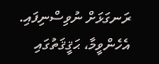ރަނގަޅަށް ނުވިސްނިފައި. އެހެންވީމާ، ޙަޤީޤަތުގައި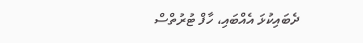ދެބައިކުޅަ އެއްބައި، ހާފް ޓުރުތްސް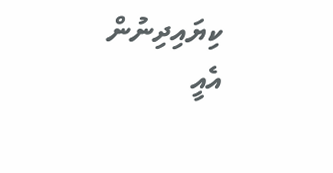ކިޔައިދިނުން އެއީ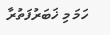ހަމަ މި ޚަބަރުފަތުރާ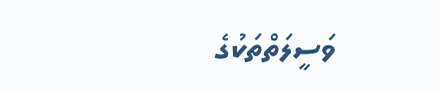ވަސީލަތްތަކުގެ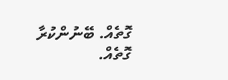ގޮތެއް. ބޭނުންކުރާ ގޮތެއް.